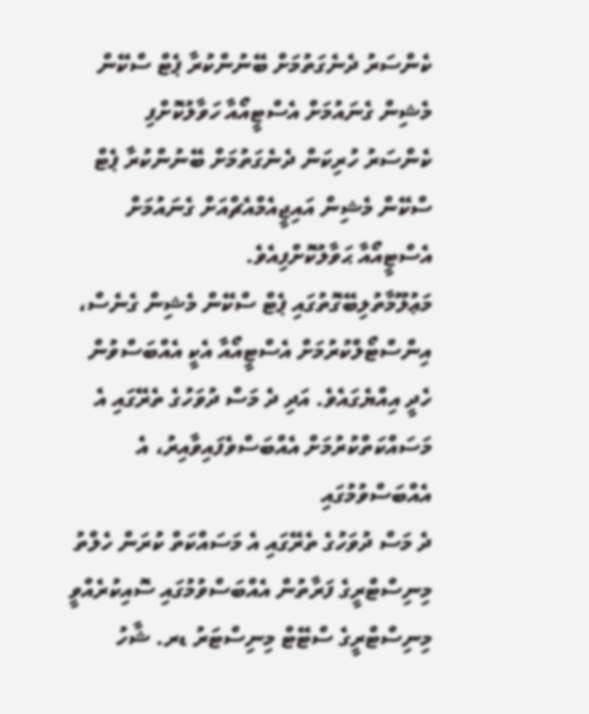ކެންސަރު ދެނެގަތުމަށް ބޭނުންކުރާ ޕެޓް ސްކޭން މެޝިން ގެނައުމަށް އެސްޓީއޯއާ ހަވާލުކޮށްފި
ކެންސަރު ހުރިކަން ދެނެގަތުމަށް ބޭނުންކުރާ ޕެޓް ސްކޭން މެޝިން އައިޖީއެމްއެޗްއަށް ގެނައުމަށް އެސްޓީއޯއާ ޙަވާލުކޮށްފިއެވެ.
މަޢުލޫމާތުލިބޭގޮތުގައި ޕެޓް ސްކޭން މެޝިން ގެނެސް، އިންސްޓޯލްކުރުމަށް އެސްޓީއޯއާ އެކީ އެއްބަސްވުން ހެދީ އިއްޔެގައެވެ. އަދި ދެ މަސް ދުވަހުގެ ތެރޭގައި އެ މަސައްކަތްކުރުމަށް އެއްބަސްވެފައިވާއިރު، އެ އެއްބަސްވުމުގައި
ދެ މަސް ދުވަހުގެ ތެރޭގައި އެ މަސައްކަތް ކުރަން ހެލްތު މިނިސްޓްރީގެ ފަރާތުން އެއްބަސްވުމުގައި ސޮއިކުރެއްވީ މިނިސްޓްރީގެ ސްޓޭޓް މިނިސްޓަރު ޑރ. ޝާހު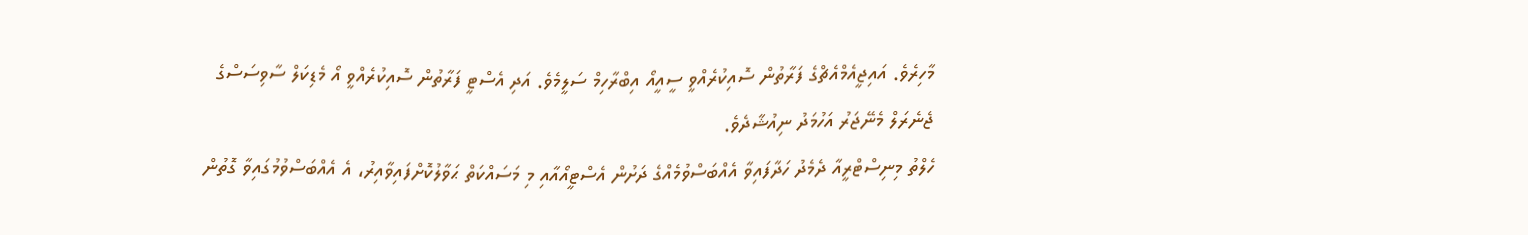މާހިރެވެ. އައިޖީއެމްއެޗްގެ ފަރާތުން ސޮއިކުރެއްވީ ސީއީއޯ އިބްރާހިމް ސަލީމެވެ. އަދި އެސްޓީ ފަރާތުން ސޮއިކުރެއްވީ އޯ މެޑިކަލް ސާވިސަސްގެ ޖެނެރަލް މެނޭޖަރު އަހުމަދު ނިއުޝާދެވެ.
ހެލްތު މިނިސްޓްރީއާ ދެމެދު ހަދާފައިވާ އެއްބަސްވުމެއްގެ ދަށުން އެސްޓީއޯއާއި މި މަސައްކަތް ޙަވާލުކޮށްފައިވާއިރު، އެ އެއްބަސްވުމުގައިވާ ގޮތުން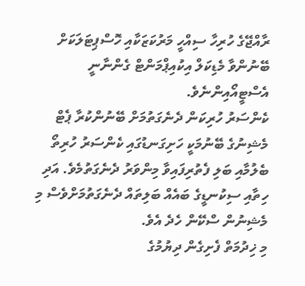ރާއްޖޭގެ ހުރިހާ ސިއްހީ މަރުކަޒަކާއި ހޮސްޕިޓަލަކަށް ބޭނުންވާ މެޑިކަލް އިކުއިޕްމަންޓް ގެންނާނީ އެސްޓީއޯއިންނެވެ.
ކެންސަރު ހުރިކަން ދެނެގަތުމަށް ބޭނުންކުރާ ޕެޓް މެޝިނުގެ ބޭނުމަކީ ހަށިގަނޑުގައި ކެންސަރު ހުރިތޯ ބެލުމާއި ބަލި ފެތުރިފައިވާ މިންވަރު ދެނެގަތުމެވެ. އަދި ހިތާއި ސިކުނޑީގެ ބައެއް ބަލިތައް ދެނެގަތުމަށްވެސް މި މެޝިނުން ސްކޭން ހެދެ އެވެ.
މި ޚިދުމަތް ފެށިގެން ދިޔުމުގެ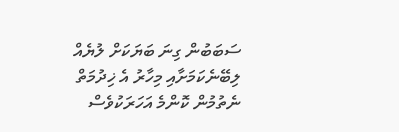ސަބަބުން ގިނަ ބަޔަކަށް ލުޔެއް ލިބޭނެކަމަށާއި މިހާރު އެ ޚިދުމަތް ނެތުމުން ކޮންމެ އަހަރަކުވެސް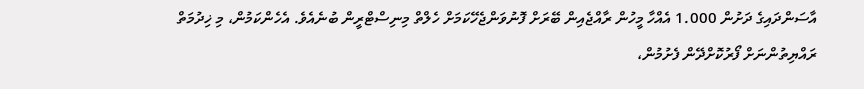އާސަންދައިގެ ދަށުން 1.000 އެއްހާ މީހުން ރާއްޖެއިން ބޭރަށް ފޮނުވަންޖެހޭކަމަށް ހެލްތް މިނިސްޓްރީން ބުނެއެވެ. އެހެންކަމުން، މި ޚިދުމަތް ރައްޔިތުންނަށް ފޯރުކޮށްދޭން ފެށުމުން،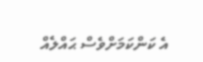އެ ކަންކަމަށްވެސް ޙައްލެއް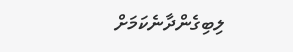ލިބިގެންދާނެކަމަށް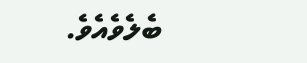ބެލެވެއެވެ.